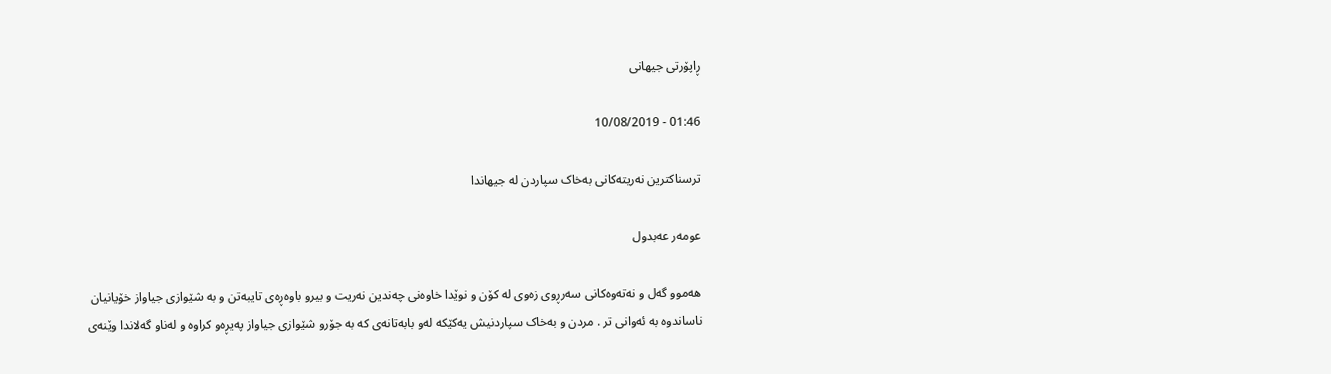ڕاپۆرتی جیهانی

01:46 - 10/08/2019

ترسناكترین نەریتەکانی بەخاک سپاردن لە جیهاندا‌

عومەر عەبدول

هەموو گەل و نەتەوەکانی سەرڕوی زەوی لە کۆن و نوێدا خاوەنی چەندین نەریت و بیرو باوەڕەی تایبەتن و بە شێوازی جیاواز خۆیانیان ناساندوە بە ئەوانی تر . مردن و بەخاک سپاردنیش یەکێکە لەو بابەتانەی کە بە جۆرو شێوازی جیاواز پەیڕەو کراوە و لەناو گەلاندا وێنەی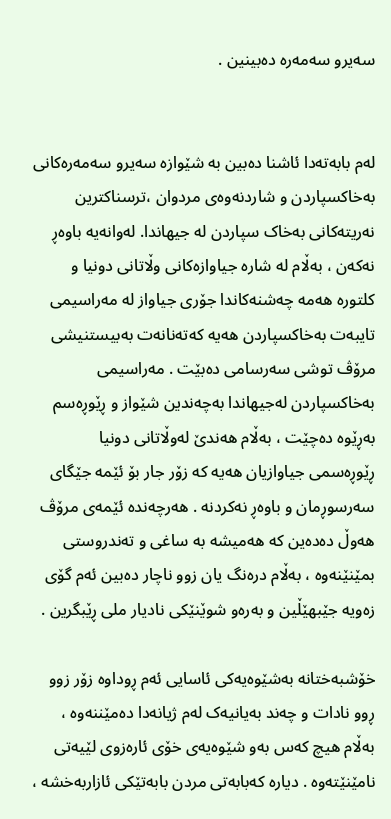سەیرو سەمەرە دەبینین .


لەم بابەتەدا ئاشنا دەبین بە شێوازە سەیرو سەمەرەکانی بەخاکسپاردن و شاردنەوەی مردوان ،ترسناكترین نەریتەکانی بەخاک سپاردن لە جیهاندا. لەوانەیە باوەڕ نەکەن ، بەڵام لە شارە جیاوازەکانی وڵاتانی دونیا و کلتورە هەمە چەشنەکاندا جۆری جیاواز لە مەراسیمی تایبەت بەخاکسپاردن هەیە کەتەنانەت بەبیستنیشی مرۆڤ توشی سەرسامی دەبێت . مەراسیمی بەخاکسپاردن لەجیهاندا بەچەندین شێواز و ڕێوڕەسم بەڕێوە دەچێت ، بەڵام هەندێ لەوڵاتانی دونیا ڕێوڕەسمی جیاوازیان هەیە کە زۆر جار بۆ ئێمە جێگای سەرسوڕمان و باوەڕ نەکردنە . هەرچەندە ئێمەی مرۆڤ هەوڵ دەدەین کە هەمیشە بە ساغی و تەندروستی بمێنێنەوە ، بەڵام درەنگ یان زوو ناچار دەبین ئەم گۆی زەویە جێبهێڵین و بەرەو شوێنێکی نادیار ملی ڕێبگرین .

خۆشبەختانە بەشێوەیەکی ئاسایی ئەم ڕوداوە زۆر زوو ڕوو نادات و چەند بەیانیەک لەم ژیانەدا دەمێننەوە ، بەڵام هیچ کەس بەو شێوەیەی خۆی ئارەزوی لێیەتی نامێنێتەوە . دیارە کەبابەتی مردن بابەتێکی ئازاربەخشە ،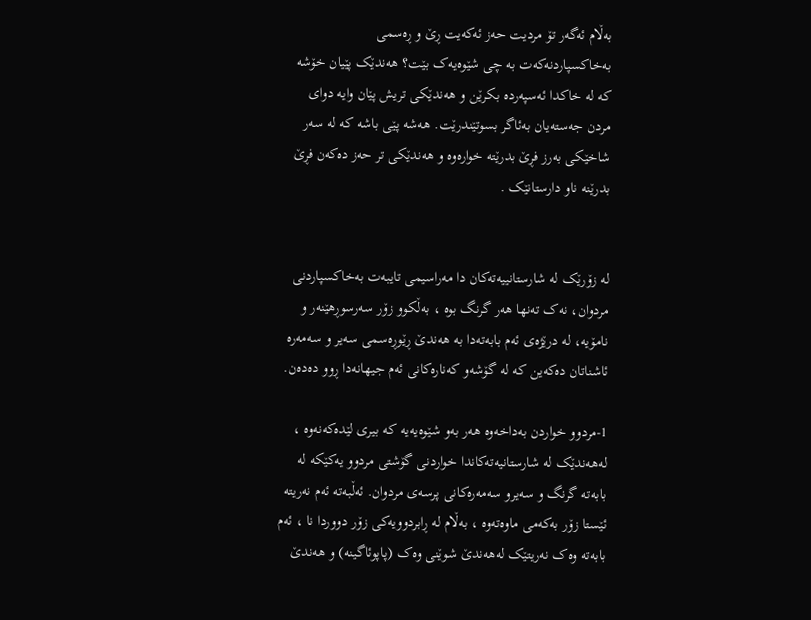بەڵام ئەگەر تۆ مردیت حەز ئەکەیت ڕێ و ڕەسمی بەخاکسپاردنەکەت بە چی شێوەیەک بێت؟ هەندێک پێیان خۆشە کە لە خاکدا ئەسپەردە بکرێن و هەندێكی تریش پێان وایە دوای مردن جەستەیان بەئاگر بسوتێندرێت. هەشە پێی باشە کە لە سەر شاخێکی بەرز فڕێ بدرێتە خوارەوە و هەندێکی تر حەز دەکەن فڕێ بدرێنە ناو دارستانێک .


لە زۆرێک لە شارستانییەتەکان دا مەراسیمی تایبەت بەخاکسپاردنی مردوان، نەک تەنها هەر گرنگ بوە ، بەڵکوو زۆر سەرسوڕهێنەر و نامۆیە، لە درێژەی ئەم بابەتەدا بە هەندێ ڕێوڕەسمی سەیر و سەمەرە ئاشناتان دەکەین کە لە گۆشەو کەنارەکانی ئەم جیهانەدا ڕوو دەدەن.

1-مردوو خواردن بەداخەوە هەر بەو شێوەیەیە کە بیری لێدەکەنەوە ، لەهەندێک لە شارستانیەتەکاندا خواردنی گۆشتی مردوو یەکێکە لە بابەتە گرنگ و سەیرو سەمەرەکانی پرسەی مردوان. ئەڵبەتە ئەم نەریتە ئێستا زۆر بەکەمی ماوەتەوە ، بەڵام لە ڕابردوویەکی زۆر دووردا نا ، ئەم بابەتە وەک نەریتێک لەهەندێ شوێنی وەک (پاپوئاگینە) و هەندێ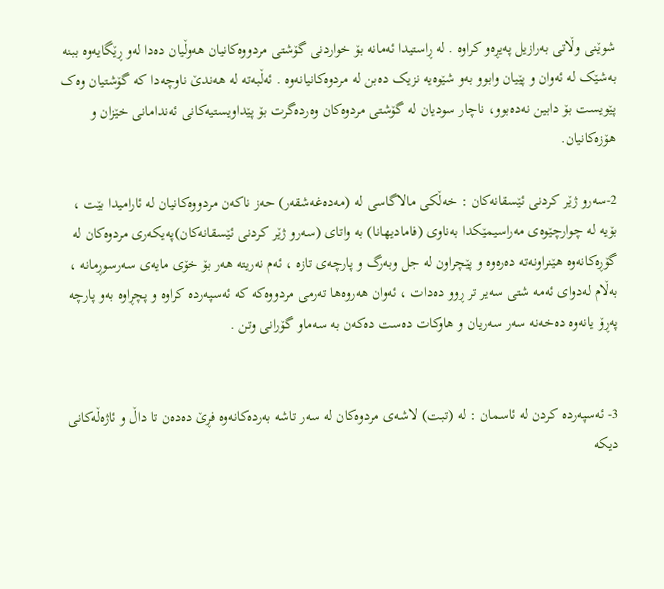شوێنی وڵاتی بەرازیل پەیڕەو کراوە . لە ڕاستیدا ئەمانە بۆ خواردنی گۆشتی مردووەکانیان هەوڵیان دەدا لەو ڕێگایەوە ببنە بەشێک لە ئەوان و پێیان وابوو بەو شێوەیە نزیک دەبن لە مردوەکانیانەوە . ئەڵبەتە لە هەندێ ناوچەدا کە گۆشتیان وەک پێویست بۆ دابین نەدەبوو، ناچار سودیان لە گۆشتی مردوەکان وەردەگرت بۆ پێداویستیەکانی ئەندامانی خێزان و هۆزەکانیان.

2-سەرو ژێر کردنی ئێسقانەکان : خەڵکی مالاگاسی لە (مەدەغەشقەر) حەز ناکەن مردووەکانیان لە ئارامیدا بێت ، بۆیە لە چوارچێوەی مەراسیمێکدا بەناوی (فامادیهانا) بە واتای (سەرو ژێر کردنی ئێسقانەکان)پەیکەری مردوەکان لە گۆڕەکانەوە هێنراونەتە دەرەوە و پێچراون لە جل وبەرگ و پارچەی تازە ، ئەم نەریتە هەر بۆ خۆی مایەی سەرسوڕمانە ، بەڵام لەدوای ئەمە شتی سەیر تر ڕوو دەدات ، ئەوان هەروەها تەرمی مردووەکە کە ئەسپەردە کراوە و پچڕاوە بەو پارچە پەڕۆ یانەوە دەخەنە سەر سەریان و هاوکات دەست دەکەن بە سەماو گۆرانی وتن .


3- ئەسپەردە کردن لە ئاسمان : لە (تبت) لاشەی مردوەکان لە سەر تاشە بەردەکانەوە فڕێ دەدەن تا داڵ و ئاژەڵەکانی دیکە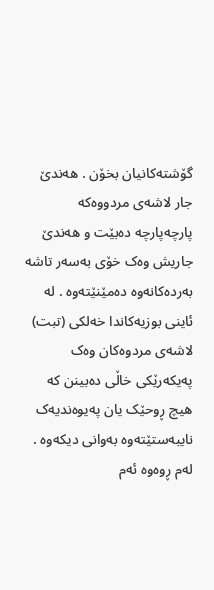گۆشتەکانیان بخۆن . هەندێ جار لاشەی مردووەکە پارچەپارچە دەبێت و هەندێ جاریش وەک خۆی بەسەر تاشە بەردەکانەوە دەمێنێتەوە . لە ئاینی بوزیەکاندا خەلکی (تبت) لاشەی مردوەکان وەک پەیکەرێکی خاڵی دەبینن کە هیچ ڕوحێک یان پەیوەندیەک نایبەستێتەوە بەوانی دیکەوە . لەم ڕوەوە ئەم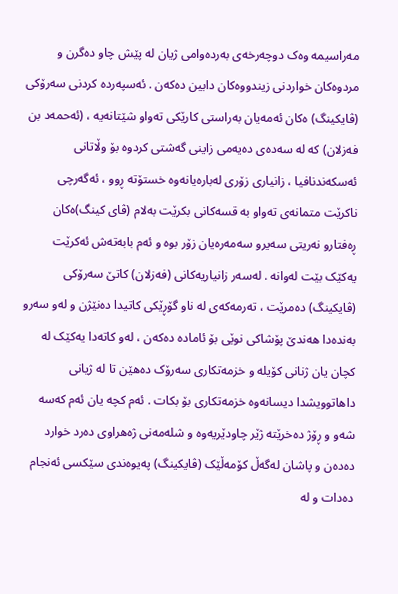مەراسیمە وەک دوچەرخەی بەردەوامی ژیان لە پێش چاو دەگرن و مردوەکان خواردنی زیندووەکان دابین دەکەن . ئەسپەردە کردنی سەرۆکی (ڤایکینگ) ەکان ئەمەیان بەراستی کارێکی تەواو شێتانەیە ، (ئەحمەد بن فەزلان) کە لە سەدەی دەیەمی زاینی گەشتی کردوە بۆ وڵاتانی ئەسکەندنافیا ، زانیاری زۆری لەبارەیانەوە خستۆتە ڕوو ، ئەگەرچی ناکرێت متمانەی تەواو بە قسەکانی بکرێت بەلام (ڤای کینگ)ەکان ڕەفتارو نەریتی سەیرو سەمەرەیان زۆر بوە و ئەم بابەتەش ئەکرێت یەکێک بێت لەوانە . لەسەر زانیاریەکانی (فەزلان) کاتێ سەرۆکی (ڤایکینگ) دەمرێت ، تەرمەکەی لە ناو گۆڕێکی کاتیدا دەنێژن و لەو سەرو بەندەدا هەندێ پۆشاکی نوێی بۆ ئامادە دەکەن ، لەو کاتەدا یەکێک لە کچان یان ژنانی کۆیلە و خزمەتکاری سەرۆک دەهێن تا لە ژیانی داهاتوویشدا دیسانەوە خزمەتکاری بۆ بکات . ئەم کچە یان ئەم کەسە شەو و ڕۆژ دەخرێتە ژێر چاودێریەوە و شلەمەنی ژەهراوی دەرد خوارد دەدەن و پاشان لەگەڵ کۆمەڵێک (ڤایکینگ) پەیوەندی سێکسی ئەنجام دەدات و لە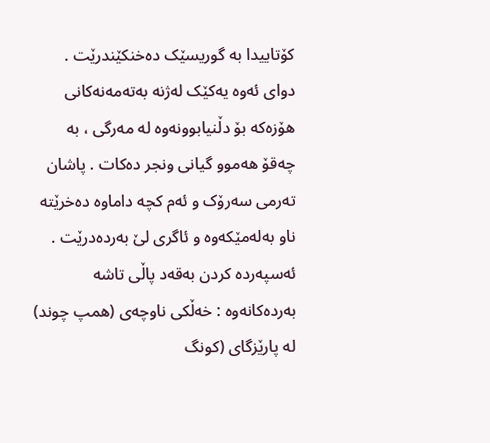کۆتاییدا بە گوریسێک دەخنکێندرێت . دوای ئەوە یەکێک لەژنە بەتەمەنەکانی هۆزەکە بۆ دڵنیابوونەوە لە مەرگی ، بە چەقۆ هەموو گیانی ونجر دەکات . پاشان تەرمی سەرۆک و ئەم کچە داماوە دەخرێتە ناو بەلەمێکەوە و ئاگری لێ بەردەدرێت . ئەسپەردە کردن بەقەد پاڵی تاشە بەردەکانەوە : خەڵکی ناوچەی (همپ چوند) لە پارێزگای (کونگ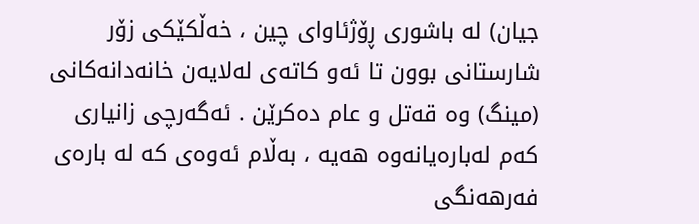جیان) لە باشوری ڕۆژئاوای چین ، خەڵکێکی زۆر شارستانی بوون تا ئەو کاتەی لەلایەن خانەدانەکانی (مینگ) وە قەتل و عام دەکرێن . ئەگەرچی زانیاری کەم لەبارەیانەوە هەیە ، بەڵام ئەوەی کە لە بارەی فەرهەنگی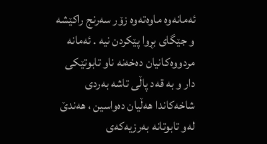ئەمانەوە ماوەتەوە زۆر سەرنج راکێشە و جێگای بڕوا پێکردن نیە . ئەمانە مردووەکانیان دەخەنە ناو تابوتێکی دار و بە قەد پاڵی تاشە بەردی شاخەکاندا هەڵیان دەواسین ، هەندێ لەو تابوتانە بەرزیەکەی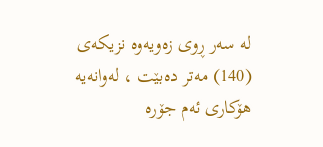لە سەر ڕوی زەویەوە نزیکەی (140) مەتر دەبێت ، لەوانەیە هۆکاری ئەم جۆرە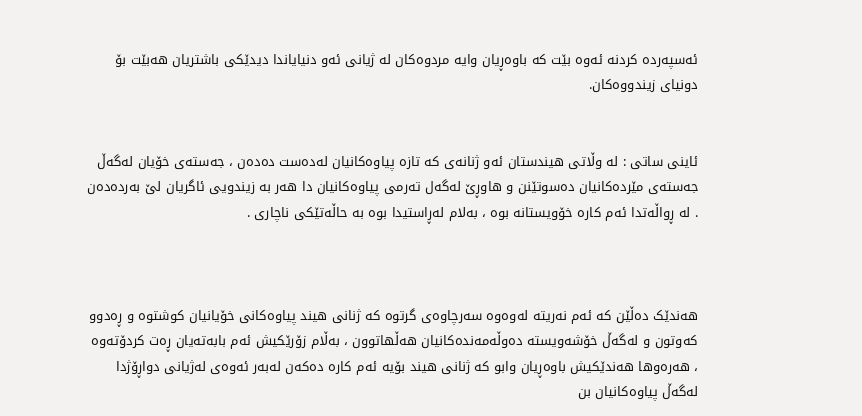ئەسپەردە کردنە ئەوە بێت کە باوەڕیان وایە مردوەکان لە ژیانی ئەو دنیایاندا دیدێکی باشتریان هەبێت بۆ دونیای زیندووەکان.


ئاینی ساتی : لە وڵاتی هیندستان ئەو ژنانەی کە تازە پیاوەکانیان لەدەست دەدەن ، جەستەی خۆیان لەگەڵ جەستەی مێردەکانیان دەسوتێنن و هاوڕێ لەگەل تەرمی پیاوەکانیان دا هەر بە زیندویی ئاگریان لێ بەردەدەن . لە ڕواڵەتدا ئەم کارە خۆویستانە بوە ، بەلام لەڕاستیدا بوە بە حاڵەتێکی ناچاری .



هەندێک دەڵێن کە ئەم نەریتە لەوەوە سەرچاوەی گرتوە کە ژنانی هیند پیاوەکانی خۆیانیان کوشتوە و ڕەدوو کەوتون و لەگەڵ خۆشەویستە دەوڵەمەندەکانیان هەڵهاتوون ، بەڵام زۆرێکیش ئەم بابەتەیان ڕەت کردۆتەوە ، هەرەوها هەندێکیش باوەڕیان وابو کە ژنانی هیند بۆیە ئەم کارە دەکەن لەبەر ئەوەی لەژیانی دواڕۆژدا لەگەڵ پیاوەکانیان بن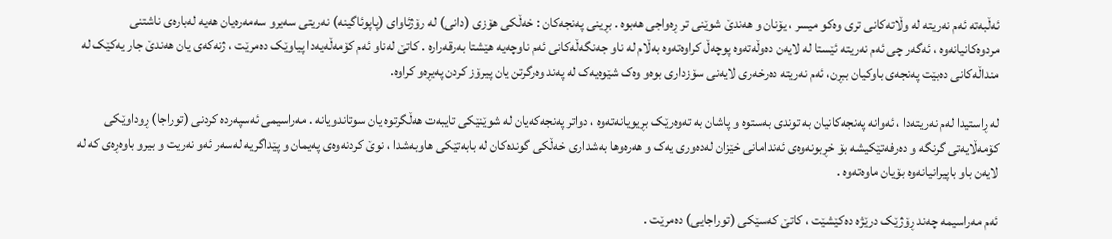ئەڵبەتە ئەم نەریتە لە وڵاتەکانی تری وەکو میسر ، یۆنان و هەندێ شوێنی تر ڕەواجی هەبوە . بڕینی پەنجەکان : خەڵکی هۆزی (دانی) لە رۆژئاوای (پاپوئاگینە) نەریتی سەیرو سەمەرەیان هەیە لەبارەی ناشتنی مردوەکانیانەوە ، ئەگەر چی ئەم نەریتە ئێستا لە لایەن دەوڵەتەوە پوچەڵ کراوەتەوە بەڵام لە ناو جەنگەڵەکانی ئەم ناوچەیە هێشتا بەرقەرارە . کاتێ لەناو ئەم کۆمەڵەیەدا پیاوێک دەمرێت ، ژنەکەی یان هەندێ جار یەکێک لە منداڵەکانی دەبێت پەنجەی باوکیان ببڕن، ئەم نەریتە دەرخەری لایەنی سۆزداری بوەو وەک شێوەیەک لە پەند وەرگرتن یان پیرۆز کردن پەیڕەو کراوە.

لە ڕاستیدا لەم نەریتەدا ، ئەوانە پەنجەکانیان بە توندی بەستوە و پاشان بە تەوەرێک بڕیویانەتەوە ، دواتر پەنجەکەیان لە شوێنێکی تایبەت هەڵگرتوە یان سوتاندویانە . مەراسیمی ئەسپەردە کردنی (توراجا) ڕوداوێکی کۆمەڵایەتی گرنگە و دەرفەتێکیشە بۆ خڕبونەوەی ئەندامانی خێزان لەدەوری یەک و هەرەوها بەشداری خەڵکی گوندەکان لە بابەتێکی هاوبەشدا ، نوێ کردنەوەی پەیمان و پێداگریە لەسەر ئەو نەریت و بیرو باوەڕەی کە لە لایەن باو باپیرانیانەوە بۆیان ماوەتەوە .

ئەم مەراسیمە چەند ڕۆژێک درێژە دەکێشێت ، کاتێ کەسێکی (توراجایی) دەمرێت .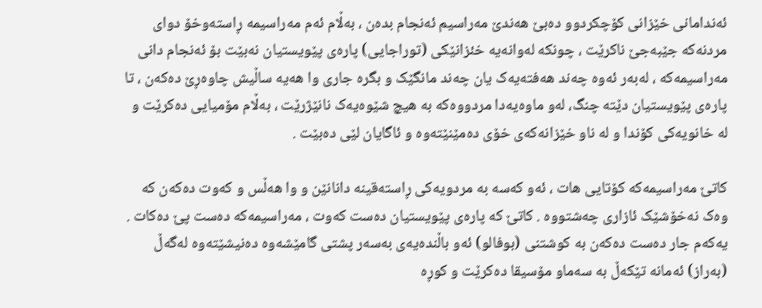ئەندامانی خێزانی کۆچکردوو دەبێ هەندێ مەراسیم ئەنجام بدەن ، بەڵام ئەم مەراسیمە ڕاستەوخۆ دوای مردنەکە جێبەجێ ناکرێت ، چونکە لەوانەیە خئزانێکی (توراجایی) پارەی پێویستیان نەبێت بۆ ئەنجام دانی مەراسیمەکە ، لەبەر ئەوە چەند هەفتەیەک یان چەند مانگێک و بگرە جاری وا هەیە ساڵیش چاوەڕێ دەکەن ، تا پارەی پێویستیان دێتە چنگ، لەو ماوەیەدا مردووەکە بە هیچ شێوەیەک نانێژرێت ، بەڵام مۆمیایی دەکرێت و لە خانویەکی کۆندا و لە ناو خێزانەکەی خۆی دەمێنێتەوە و ئاگایان لێی دەبێت .

کاتێ مەراسیمەکە کۆتایی هات ، ئەو کەسە بە مردویەکی ڕاستەقینە دانانێن و وا هەڵس و کەوت دەکەن کە وەک نەخۆشێک ئازاری چەشتووە . کاتێ کە پارەی پێویستیان دەست کەوت ، مەراسیمەکە دەست پێ دەکات . یەکەم جار دەست دەکەن بە کوشتنی (بوفالو) ئەو باڵندەیەی بەسەر پشتی گامێشەوە دەنیشێتەوە لەگەڵ (بەراز) ئەمانە تێکەڵ بە سەماو مۆسیقا دەکرێت و کوڕە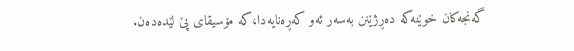گەنجەکان خوێنەکە دەڕژێنن بەسەر ئەو کەڕەنایەدا،کە مۆسیقای پێ لێدەدەن.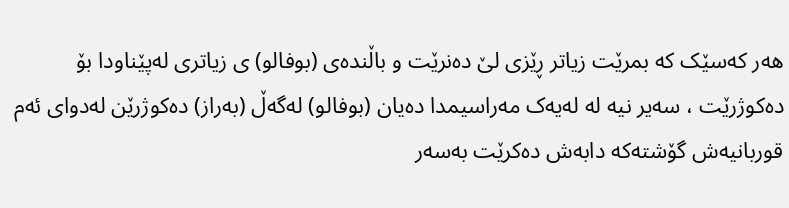هەر کەسێک کە بمرێت زیاتر ڕێزی لێ دەنرێت و باڵندەی (بوفالو) ی زیاتری لەپێناودا بۆ دەکوژرێت ، سەیر نیە لە لەیەک مەراسیمدا دەیان (بوفالو) لەگەڵ (بەراز) دەکوژرێن لەدوای ئەم قوربانیەش گۆشتەکە دابەش دەکرێت بەسەر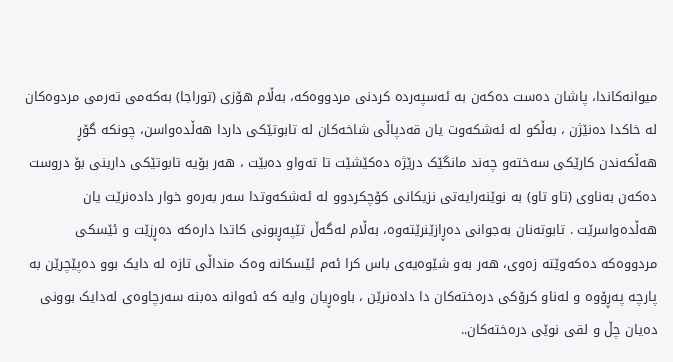میوانەکاندا، پاشان دەست دەکەن بە ئەسپەردە کردنی مردووەکە، بەڵام هۆزی (توراجا) بەکەمی تەرمی مردوەکان لە خاکدا دەنێژن ، بەڵکو لە ئەشکەوت یان قەدپاڵی شاخەکان لە تابوتێکی داردا هەڵدەواسن، چونکە گۆڕ هەڵکەندن کارێکی سەختەو چەند مانگێک درێژە دەکێشێت تا تەواو دەبێت ، هەر بۆیە تابوتێکی دارینی بۆ دروست دەکەن بەناوی (تاو تاو) بە نوێنەرایەتی نزیکانی کۆچکردوو لە ئەشکەوتدا سەر بەرەو خوار دادەنرێت یان هەڵدەواسرێت . تابوتەنان بەجوانی دەڕازێنرێتەوە، بەڵام لەگەڵ تێپەڕبونی کاتدا دارەکە دەڕزێت و ئێسکی مردووەکە دەکەوێتە زەوی، هەر بەو شێوەیەی باس کرا ئەم ئێسکانە وەک منداڵی تازە لە دایک بوو دەپێچرێن بە پارچە پەڕۆوە و لەناو کرۆکی درەختەکان دا دادەنرێن ، باوەڕیان وایە کە ئەوانە دەبنە سەرچاوەی لەدایک بوونی دەیان چڵ و لقی نوێی درەختەکان..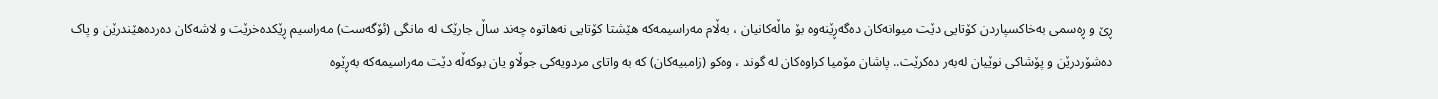ڕێ و ڕەسمی بەخاکسپاردن کۆتایی دێت میوانەکان دەگەڕێنەوە بۆ ماڵەکانیان ، بەڵام مەراسیمەکە هێشتا کۆتایی نەهاتوە چەند ساڵ جارێک لە مانگی (ئۆگەست) مەراسیم ڕێکدەخرێت و لاشەکان دەردەهێندرێن و پاک دەشۆردرێن و پۆشاکی نوێیان لەبەر دەکرێت.. پاشان مۆمیا کراوەکان لە گوند ، وەکو (زامبیەکان) کە بە واتای مردویەکی جوڵاو یان بوکەڵە دێت مەراسیمەکە بەڕێوە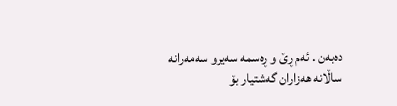دەبەن . ئەم ڕێ و ڕەسمە سەیرو سەمەرانە ساڵانە هەزاران گەشتیار بۆ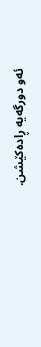ئەو دورگەیە ڕادەکێشن.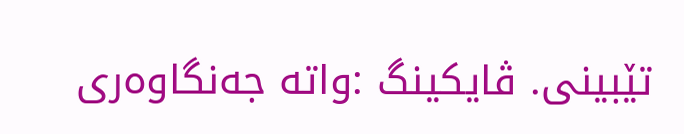تێبینی. ڤایکینگ :واتە جەنگاوەری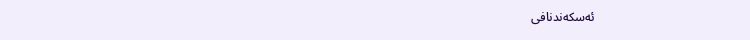ئەسکەندنافی